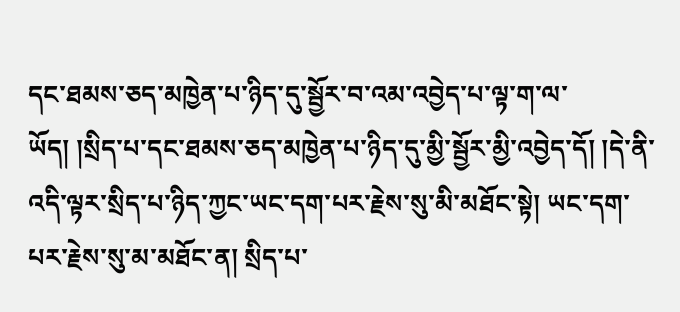དང་ཐམས་ཅད་མཁྱེན་པ་ཉིད་དུ་སྦྱོར་བ་འམ་འབྱེད་པ་ལྟ་ག་ལ་ཡོད། །སྲིད་པ་དང་ཐམས་ཅད་མཁྱེན་པ་ཉིད་དུ་མྱི་སྦྱོར་མྱི་འབྱེད་དོ། །དེ་ནི་འདི་ལྟར་སྲིད་པ་ཉིད་ཀྱང་ཡང་དག་པར་རྗེས་སུ་མི་མཐོང་སྟེ། ཡང་དག་པར་རྗེས་སུ་མ་མཐོང་ན། སྲིད་པ་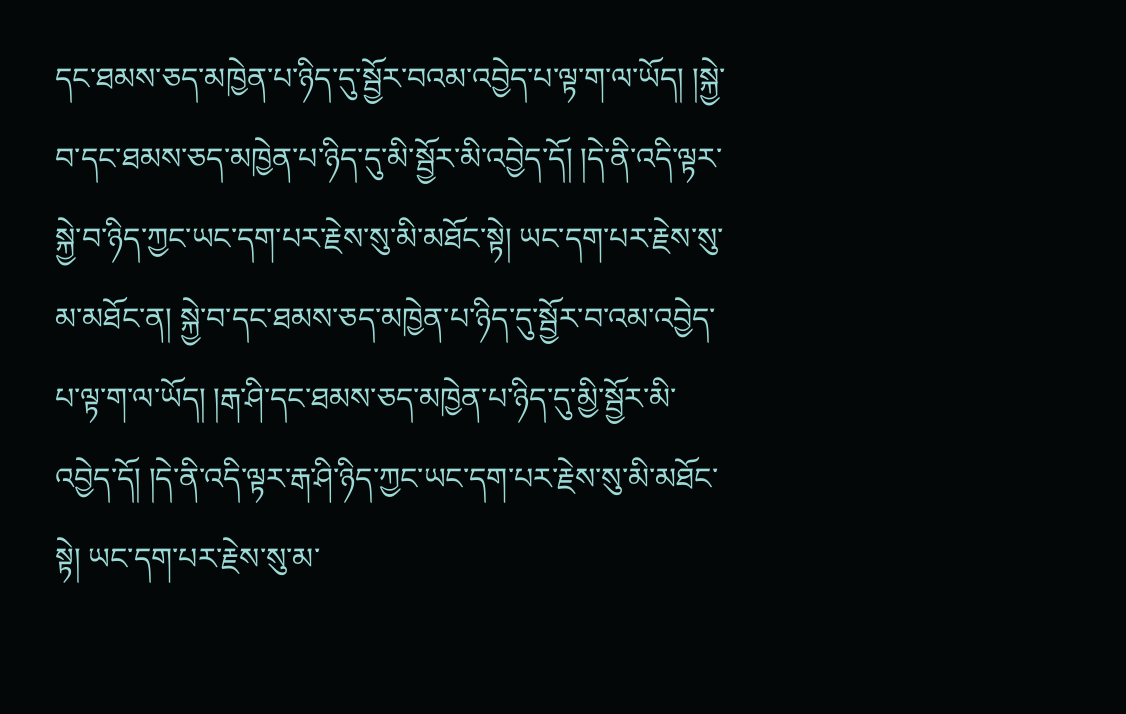དང་ཐམས་ཅད་མཁྱེན་པ་ཉིད་དུ་སྦྱོར་བའམ་འབྱེད་པ་ལྟ་ག་ལ་ཡོད། །སྐྱེ་བ་དང་ཐམས་ཅད་མཁྱེན་པ་ཉིད་དུ་མི་སྦྱོར་མི་འབྱེད་དོ། །དེ་ནི་འདི་ལྟར་སྐྱེ་བ་ཉིད་ཀྱང་ཡང་དག་པར་རྗེས་སུ་མི་མཐོང་སྟེ། ཡང་དག་པར་རྗེས་སུ་མ་མཐོང་ན། སྐྱེ་བ་དང་ཐམས་ཅད་མཁྱེན་པ་ཉིད་དུ་སྦྱོར་བ་འམ་འབྱེད་པ་ལྟ་ག་ལ་ཡོད། །རྒ་ཤི་དང་ཐམས་ཅད་མཁྱེན་པ་ཉིད་དུ་མྱི་སྦྱོར་མི་འབྱེད་དོ། །དེ་ནི་འདི་ལྟར་རྒ་ཤི་ཉིད་ཀྱང་ཡང་དག་པར་རྗེས་སུ་མི་མཐོང་སྟེ། ཡང་དག་པར་རྗེས་སུ་མ་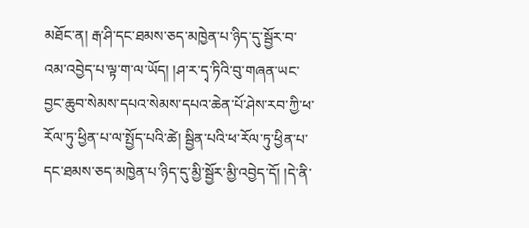མཐོང་ན། རྒ་ཤི་དང་ཐམས་ཅད་མཁྱེན་པ་ཉིད་དུ་སྦྱོར་བ་འམ་འབྱེད་པ་ལྟ་ག་ལ་ཡོད། །ཤ་ར་དྭ་ཏིའི་བུ་གཞན་ཡང་བྱང་ཆུབ་སེམས་དཔའ་སེམས་དཔའ་ཆེན་པོ་ཤེས་རབ་ཀྱི་ཕ་རོལ་ཏུ་ཕྱིན་པ་ལ་སྤྱོད་པའི་ཚེ། སྦྱིན་པའི་ཕ་རོལ་ཏུ་ཕྱིན་པ་དང་ཐམས་ཅད་མཁྱེན་པ་ཉིད་དུ་མྱི་སྦྱོར་མྱི་འབྱེད་དོ། །དེ་ནི་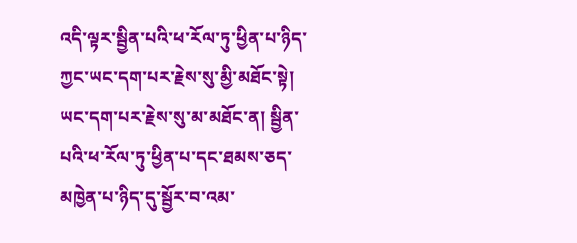འདི་ལྟར་སྦྱིན་པའི་ཕ་རོལ་ཏུ་ཕྱིན་པ་ཉིད་ཀྱང་ཡང་དག་པར་རྗེས་སུ་མྱི་མཐོང་སྟེ། ཡང་དག་པར་རྗེས་སུ་མ་མཐོང་ན། སྦྱིན་པའི་ཕ་རོལ་ཏུ་ཕྱིན་པ་དང་ཐམས་ཅད་མཁྱེན་པ་ཉིད་དུ་སྦྱོར་བ་འམ་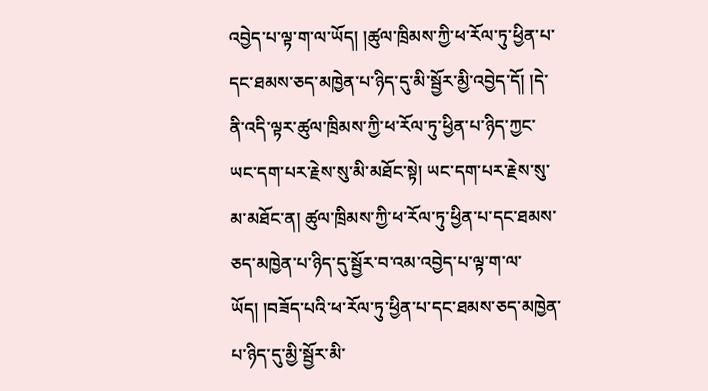འབྱེད་པ་ལྟ་ག་ལ་ཡོད། །ཚུལ་ཁྲིམས་ཀྱི་ཕ་རོལ་ཏུ་ཕྱིན་པ་དང་ཐམས་ཅད་མཁྱེན་པ་ཉིད་དུ་མི་སྦྱོར་མྱི་འབྱེད་དོ། །དེ་ནི་འདི་ལྟར་ཚུལ་ཁྲིམས་ཀྱི་ཕ་རོལ་ཏུ་ཕྱིན་པ་ཉིད་ཀྱང་ཡང་དག་པར་རྗེས་སུ་མི་མཐོང་སྟེ། ཡང་དག་པར་རྗེས་སུ་མ་མཐོང་ན། ཚུལ་ཁྲིམས་ཀྱི་ཕ་རོལ་ཏུ་ཕྱིན་པ་དང་ཐམས་ཅད་མཁྱེན་པ་ཉིད་དུ་སྦྱོར་བ་འམ་འབྱེད་པ་ལྟ་ག་ལ་ཡོད། །བཟོད་པའི་ཕ་རོལ་ཏུ་ཕྱིན་པ་དང་ཐམས་ཅད་མཁྱེན་པ་ཉིད་དུ་མྱི་སྦྱོར་མི་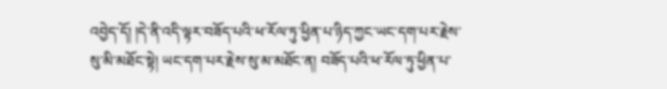འབྱེད་དོ། །དེ་ནི་འདི་ལྟར་བཟོད་པའི་ཕ་རོལ་ཏུ་ཕྱིན་པ་ཉིད་ཀྱང་ཡང་དག་པར་རྗེས་སུ་མི་མཐོང་སྟེ། ཡང་དག་པར་རྗེས་སུ་མ་མཐོང་ན། བཟོད་པའི་ཕ་རོལ་ཏུ་ཕྱིན་པ་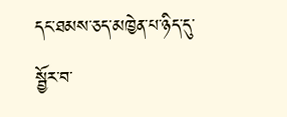དང་ཐམས་ཅད་མཁྱེན་པ་ཉིད་དུ་སྦྱོར་བ་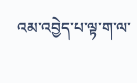འམ་འབྱེད་པ་ལྟ་ག་ལ་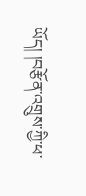ཡོད། །བརྩོན་འགྲུས་ཀྱི་ཕ་